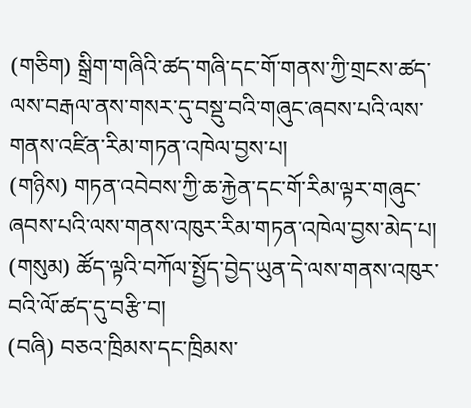(གཅིག) སྒྲིག་གཞིའི་ཚད་གཞི་དང་གོ་གནས་ཀྱི་གྲངས་ཚད་ལས་བརྒལ་ནས་གསར་དུ་བསྡུ་བའི་གཞུང་ཞབས་པའི་ལས་གནས་འཛིན་རིམ་གཏན་འཁེལ་བྱས་པ།
(གཉིས) གཏན་འབེབས་ཀྱི་ཆ་རྐྱེན་དང་གོ་རིམ་ལྟར་གཞུང་ཞབས་པའི་ལས་གནས་འཁུར་རིམ་གཏན་འཁེལ་བྱས་མེད་པ།
(གསུམ) ཚོད་ལྟའི་བཀོལ་སྤྱོད་བྱེད་ཡུན་དེ་ལས་གནས་འཁུར་བའི་ལོ་ཚད་དུ་བརྩི་བ།
(བཞི) བཅའ་ཁྲིམས་དང་ཁྲིམས་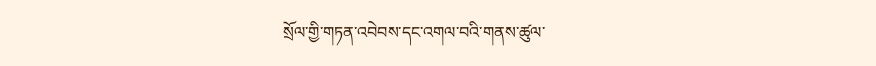སྲོལ་གྱི་གཏན་འབེབས་དང་འགལ་བའི་གནས་ཚུལ་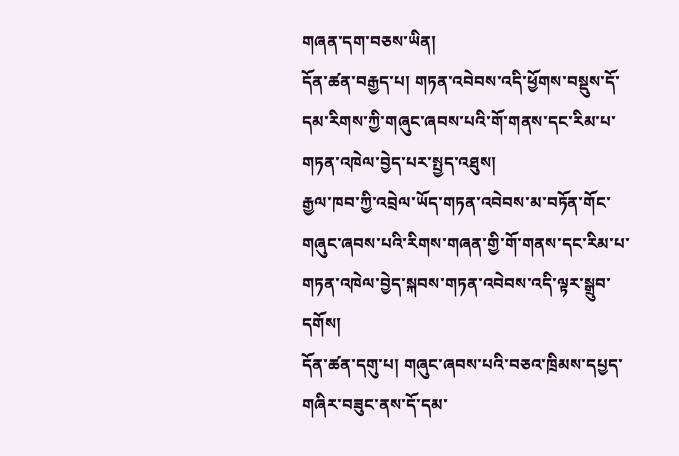གཞན་དག་བཅས་ཡིན།
དོན་ཚན་བརྒྱད་པ། གཏན་འབེབས་འདི་ཕྱོགས་བསྡུས་དོ་དམ་རིགས་ཀྱི་གཞུང་ཞབས་པའི་གོ་གནས་དང་རིམ་པ་གཏན་འཁེལ་བྱེད་པར་སྤྱད་འཐུས།
རྒྱལ་ཁབ་ཀྱི་འབྲེལ་ཡོད་གཏན་འབེབས་མ་བཏོན་གོང་གཞུང་ཞབས་པའི་རིགས་གཞན་གྱི་གོ་གནས་དང་རིམ་པ་གཏན་འཁེལ་བྱེད་སྐབས་གཏན་འབེབས་འདི་ལྟར་སྒྲུབ་དགོས།
དོན་ཚན་དགུ་པ། གཞུང་ཞབས་པའི་བཅའ་ཁྲིམས་དཔྱད་གཞིར་བཟུང་ནས་དོ་དམ་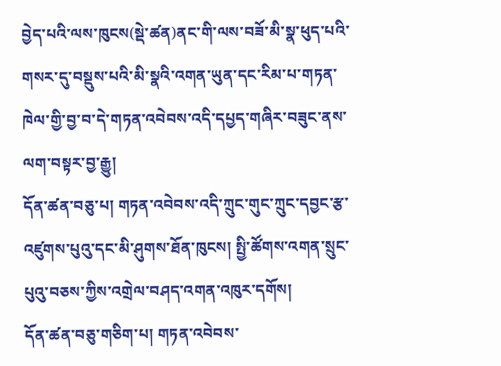བྱེད་པའི་ལས་ཁུངས(སྡེ་ཚན)ནང་གི་ལས་བཟོ་མི་སྣ་ཕུད་པའི་གསར་དུ་བསྡུས་པའི་མི་སྣའི་འགན་ཡུན་དང་རིམ་པ་གཏན་ཁེལ་གྱི་བྱ་བ་དེ་གཏན་འབེབས་འདི་དཔྱད་གཞིར་བཟུང་ནས་ལག་བསྟར་བྱ་རྒྱུ།
དོན་ཚན་བཅུ་པ། གཏན་འབེབས་འདི་ཀྲུང་གུང་ཀྲུང་དབྱང་རྩ་འཛུགས་པུའུ་དང་མི་ཤུགས་ཐོན་ཁུངས། སྤྱི་ཚོགས་འགན་སྲུང་པུའུ་བཅས་ཀྱིས་འགྲེལ་བཤད་འགན་འཁུར་དགོས།
དོན་ཚན་བཅུ་གཅིག་པ། གཏན་འབེབས་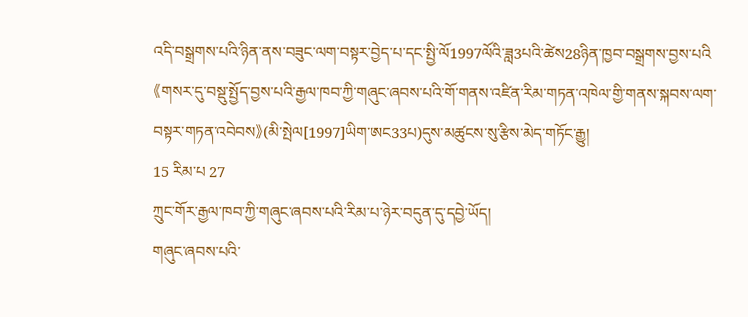འདི་བསྒྲགས་པའི་ཉིན་ནས་བཟུང་ལག་བསྟར་བྱེད་པ་དང་སྤྱི་ལོ1997ལོའི་ཟླ3པའི་ཚེས28ཉིན་ཁྱབ་བསྒྲགས་བྱས་པའི《གསར་དུ་བསྡུ་སྤྱོད་བྱས་པའི་རྒྱལ་ཁབ་ཀྱི་གཞུང་ཞབས་པའི་གོ་གནས་འཛིན་རིམ་གཏན་འཁེལ་གྱི་གནས་སྐབས་ལག་བསྟར་གཏན་འབེབས》(མི་སྤེལ[1997]ཡིག་ཨང33པ)དུས་མཚུངས་སུ་རྩིས་མེད་གཏོང་རྒྱུ།
15 རིམ་པ 27
ཀྲུང་གོར་རྒྱལ་ཁབ་ཀྱི་གཞུང་ཞབས་པའི་རིམ་པ་ཉེར་བདུན་དུ་དབྱེ་ཡོད།
གཞུང་ཞབས་པའི་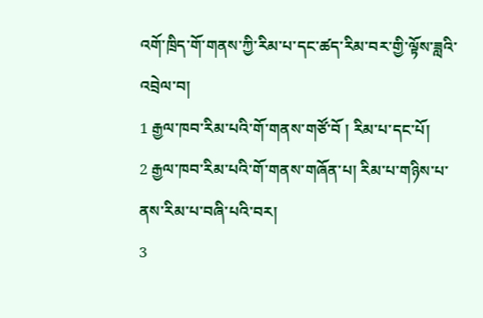འགོ་ཁྲིད་གོ་གནས་ཀྱི་རིམ་པ་དང་ཚད་རིམ་བར་གྱི་ལྟོས་ཟླའི་འབྲེལ་བ།
1 རྒྱལ་ཁབ་རིམ་པའི་གོ་གནས་གཙོ་བོ ། རིམ་པ་དང་པོ།
2 རྒྱལ་ཁབ་རིམ་པའི་གོ་གནས་གཞོན་པ། རིམ་པ་གཉིས་པ་ནས་རིམ་པ་བཞི་པའི་བར།
3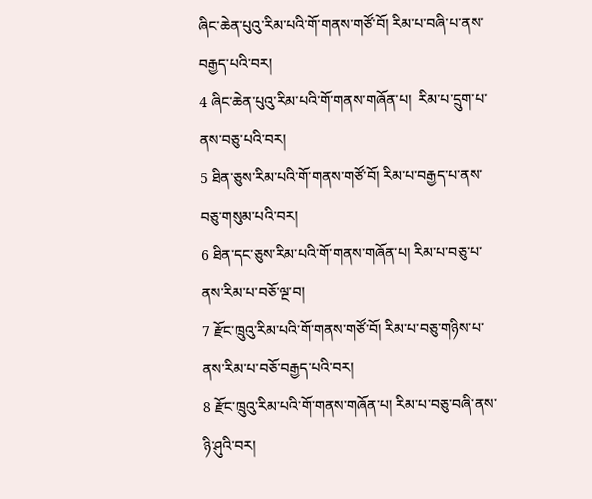ཞིང་ཆེན་པུའུ་རིམ་པའི་གོ་གནས་གཙོ་བོ། རིམ་པ་བཞི་པ་ནས་བརྒྱད་པའི་བར།
4 ཞིང་ཆེན་པུའུ་རིམ་པའི་གོ་གནས་གཞོན་པ།  རིམ་པ་དྲུག་པ་ནས་བཅུ་པའི་བར།
5 ཐིན་ཅུས་རིམ་པའི་གོ་གནས་གཙོ་བོ། རིམ་པ་བརྒྱད་པ་ནས་བཅུ་གསུམ་པའི་བར།
6 ཐིན་དང་ཅུས་རིམ་པའི་གོ་གནས་གཞོན་པ། རིམ་པ་བཅུ་པ་ནས་རིམ་པ་བཅོ་ལྔ་བ།
7 རྫོང་ཁྲུའུ་རིམ་པའི་གོ་གནས་གཙོ་བོ། རིམ་པ་བཅུ་གཉིས་པ་ནས་རིམ་པ་བཅོ་བརྒྱད་པའི་བར།
8 རྫོང་ཁྲུའུ་རིམ་པའི་གོ་གནས་གཞོན་པ། རིམ་པ་བཅུ་བཞི་ནས་ཉི་ཤུའི་བར།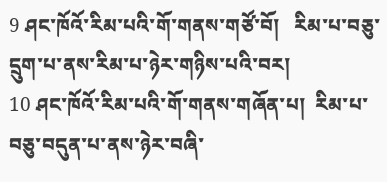9 ཤང་ཁོའོ་རིམ་པའི་གོ་གནས་གཙོ་བོ།   རིམ་པ་བཅུ་དྲུག་པ་ནས་རིམ་པ་ཉེར་གཉིས་པའི་བར།
10 ཤང་ཁོའོ་རིམ་པའི་གོ་གནས་གཞོན་པ།  རིམ་པ་བཅུ་བདུན་པ་ནས་ཉེར་བཞི་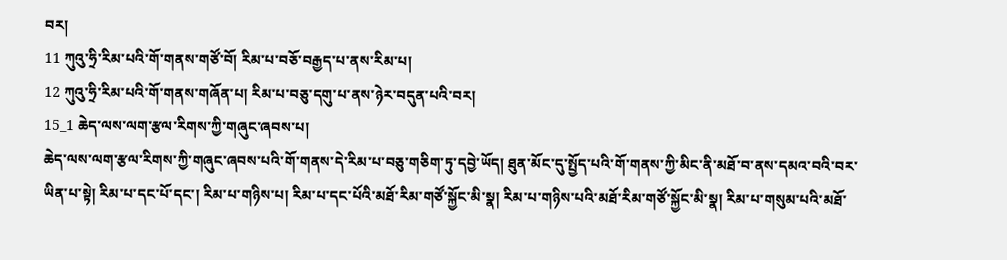བར།
11 ཀུའུ་ཧྲི་རིམ་པའི་གོ་གནས་གཙོ་བོ། རིམ་པ་བཅོ་བརྒྱད་པ་ནས་རིམ་པ།
12 ཀུའུ་ཧྲི་རིམ་པའི་གོ་གནས་གཞོན་པ། རིམ་པ་བཅུ་དགུ་པ་ནས་ཉེར་བདུན་པའི་བར།
15_1 ཆེད་ལས་ལག་རྩལ་རིགས་ཀྱི་གཞུང་ཞབས་པ།
ཆེད་ལས་ལག་རྩལ་རིགས་ཀྱི་གཞུང་ཞབས་པའི་གོ་གནས་དེ་རིམ་པ་བཅུ་གཅིག་ཏུ་དབྱེ་ཡོད། ཐུན་མོང་དུ་སྤྱོད་པའི་གོ་གནས་ཀྱི་མིང་ནི་མཐོ་བ་ནས་དམའ་བའི་བར་ཡིན་པ་སྟེ། རིམ་པ་དང་པོ་དང་། རིམ་པ་གཉིས་པ། རིམ་པ་དང་པོའི་མཐོ་རིམ་གཙོ་སྐྱོང་མི་སྣ། རིམ་པ་གཉིས་པའི་མཐོ་རིམ་གཙོ་སྐྱོང་མི་སྣ། རིམ་པ་གསུམ་པའི་མཐོ་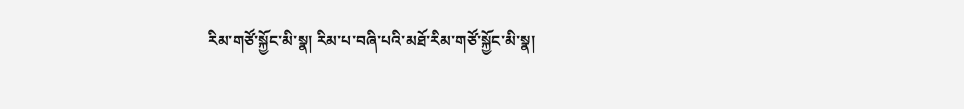རིམ་གཙོ་སྐྱོང་མི་སྣ། རིམ་པ་བཞི་པའི་མཐོ་རིམ་གཙོ་སྐྱོང་མི་སྣ།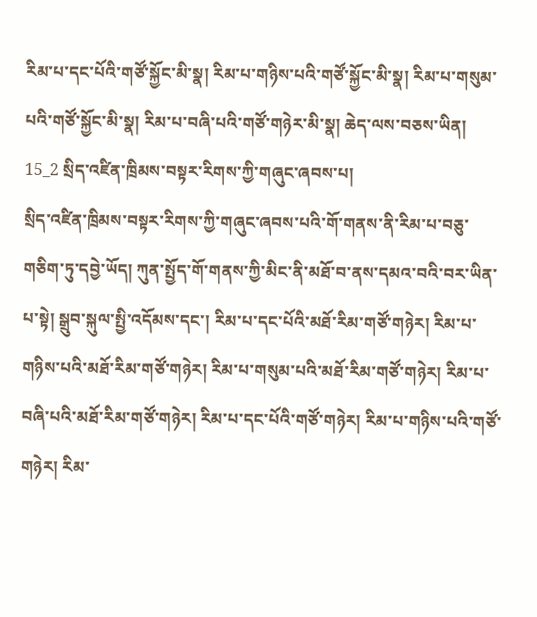རིམ་པ་དང་པོའི་གཙོ་སྐྱོང་མི་སྣ། རིམ་པ་གཉིས་པའི་གཙོ་སྐྱོང་མི་སྣ། རིམ་པ་གསུམ་པའི་གཙོ་སྐྱོང་མི་སྣ། རིམ་པ་བཞི་པའི་གཙོ་གཉེར་མི་སྣ། ཆེད་ལས་བཅས་ཡིན།
15_2 སྲིད་འཛིན་ཁྲིམས་བསྟར་རིགས་ཀྱི་གཞུང་ཞབས་པ།
སྲིད་འཛིན་ཁྲིམས་བསྟར་རིགས་ཀྱི་གཞུང་ཞབས་པའི་གོ་གནས་ནི་རིམ་པ་བཅུ་གཅིག་ཏུ་དབྱེ་ཡོད། ཀུན་སྤྱོད་གོ་གནས་ཀྱི་མིང་ནི་མཐོ་བ་ནས་དམའ་བའི་བར་ཡིན་པ་སྟེ། སྒྲུབ་སྐུལ་སྤྱི་འདོམས་དང་། རིམ་པ་དང་པོའི་མཐོ་རིམ་གཙོ་གཉེར། རིམ་པ་གཉིས་པའི་མཐོ་རིམ་གཙོ་གཉེར། རིམ་པ་གསུམ་པའི་མཐོ་རིམ་གཙོ་གཉེར། རིམ་པ་བཞི་པའི་མཐོ་རིམ་གཙོ་གཉེར། རིམ་པ་དང་པོའི་གཙོ་གཉེར། རིམ་པ་གཉིས་པའི་གཙོ་གཉེར། རིམ་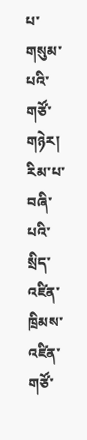པ་གསུམ་པའི་གཙོ་གཉེར། རིམ་པ་བཞི་པའི་སྲིད་འཛིན་ཁྲིམས་འཛིན་གཙོ་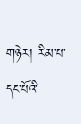གཉེར། རིམ་པ་དང་པོའི་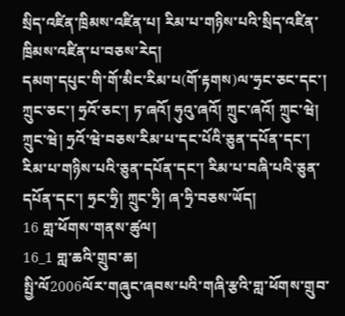སྲིད་འཛིན་ཁྲིམས་འཛིན་པ། རིམ་པ་གཉིས་པའི་སྲིད་འཛིན་ཁྲིམས་འཛིན་པ་བཅས་རེད།
དམག་དཔུང་གི་གོ་མིང་རིམ་པ(གོ་རྟགས)ལ་ཧྲང་ཅང་དང་། ཀྲུང་ཅང་། ཧྲའོ་ཅང་། ཏ་ཞའོ། ཧུའུ་ཞའོ། ཀྲུང་ཞའོ། ཀྲུང་ཝེ། ཀྲུང་ཝེ། ཧྲའོ་ཝེ་བཅས་རིམ་པ་དང་པོའི་ཅུན་དཔོན་དང་། རིམ་པ་གཉིས་པའི་ཅུན་དཔོན་དང་། རིམ་པ་བཞི་པའི་ཅུན་དཔོན་དང་། ཧྲང་ཧྲི། ཀྲུང་ཧྲི། ཞ་ཧྲི་བཅས་ཡོད།
16 གླ་ཕོགས་གནས་ཚུལ།
16_1 གླ་ཆའི་གྲུབ་ཆ།
སྤྱི་ལོ2006ལོར་གཞུང་ཞབས་པའི་གཞི་རྩའི་གླ་ཕོགས་གྲུབ་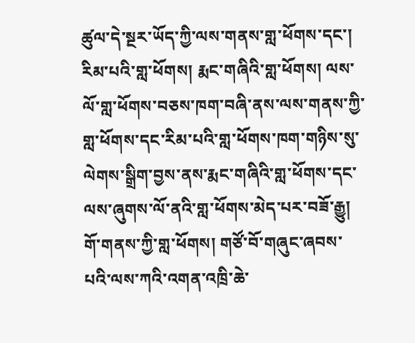ཚུལ་དེ་སྔར་ཡོད་ཀྱི་ལས་གནས་གླ་ཕོགས་དང་། རིམ་པའི་གླ་ཕོགས། རྨང་གཞིའི་གླ་ཕོགས། ལས་ལོ་གླ་ཕོགས་བཅས་ཁག་བཞི་ནས་ལས་གནས་ཀྱི་གླ་ཕོགས་དང་རིམ་པའི་གླ་ཕོགས་ཁག་གཉིས་སུ་ལེགས་སྒྲིག་བྱས་ནས་རྨང་གཞིའི་གླ་ཕོགས་དང་ལས་ཞུགས་ལོ་ནའི་གླ་ཕོགས་མེད་པར་བཟོ་རྒྱུ།
གོ་གནས་ཀྱི་གླ་ཕོགས། གཙོ་བོ་གཞུང་ཞབས་པའི་ལས་ཀའི་འགན་འཁྲི་ཆེ་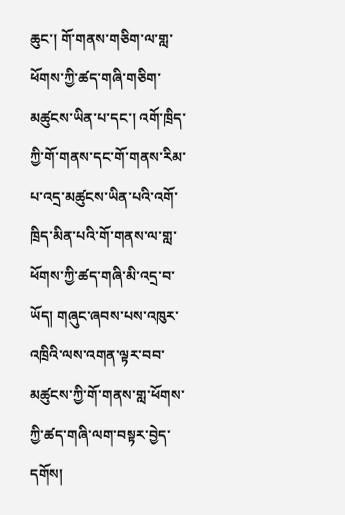ཆུང་། གོ་གནས་གཅིག་ལ་གླ་ཕོགས་ཀྱི་ཚད་གཞི་གཅིག་མཚུངས་ཡིན་པ་དང་། འགོ་ཁྲིད་ཀྱི་གོ་གནས་དང་གོ་གནས་རིམ་པ་འདྲ་མཚུངས་ཡིན་པའི་འགོ་ཁྲིད་མིན་པའི་གོ་གནས་ལ་གླ་ཕོགས་ཀྱི་ཚད་གཞི་མི་འདྲ་བ་ཡོད། གཞུང་ཞབས་པས་འཁུར་འཁྲིའི་ལས་འགན་ལྟར་བབ་མཚུངས་ཀྱི་གོ་གནས་གླ་ཕོགས་ཀྱི་ཚད་གཞི་ལག་བསྟར་བྱེད་དགོས།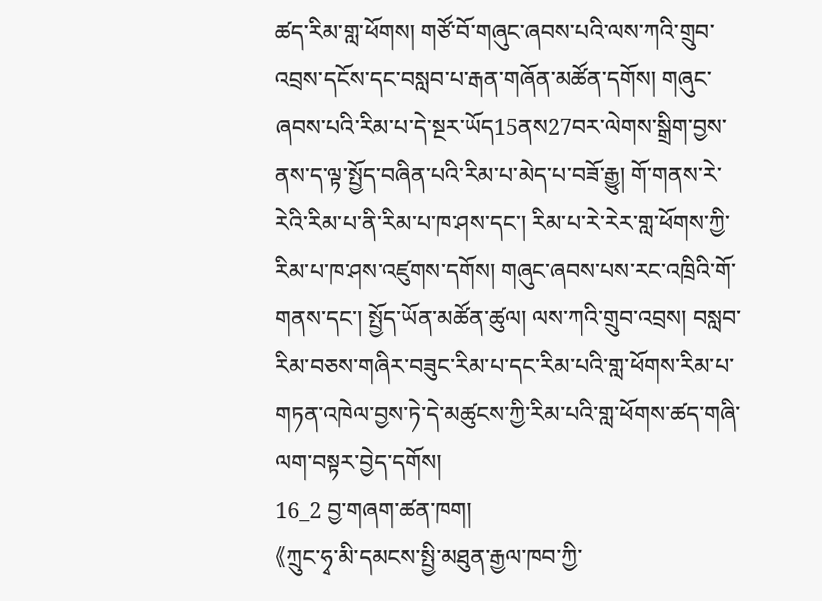ཚད་རིམ་གླ་ཕོགས། གཙོ་བོ་གཞུང་ཞབས་པའི་ལས་ཀའི་གྲུབ་འབྲས་དངོས་དང་བསླབ་པ་རྒན་གཞོན་མཚོན་དགོས། གཞུང་ཞབས་པའི་རིམ་པ་དེ་སྔར་ཡོད15ནས27བར་ལེགས་སྒྲིག་བྱས་ནས་ད་ལྟ་སྤྱོད་བཞིན་པའི་རིམ་པ་མེད་པ་བཟོ་རྒྱུ། གོ་གནས་རེ་རེའི་རིམ་པ་ནི་རིམ་པ་ཁ་ཤས་དང་། རིམ་པ་རེ་རེར་གླ་ཕོགས་ཀྱི་རིམ་པ་ཁ་ཤས་འཛུགས་དགོས། གཞུང་ཞབས་པས་རང་འཁྲིའི་གོ་གནས་དང་། སྤྱོད་ཡོན་མཚོན་ཚུལ། ལས་ཀའི་གྲུབ་འབྲས། བསླབ་རིམ་བཅས་གཞིར་བཟུང་རིམ་པ་དང་རིམ་པའི་གླ་ཕོགས་རིམ་པ་གཏན་འཁེལ་བྱས་ཏེ་དེ་མཚུངས་ཀྱི་རིམ་པའི་གླ་ཕོགས་ཚད་གཞི་ལག་བསྟར་བྱེད་དགོས།
16_2 བྱ་གཞག་ཚན་ཁག།
《ཀྲུང་ཧྭ་མི་དམངས་སྤྱི་མཐུན་རྒྱལ་ཁབ་ཀྱི་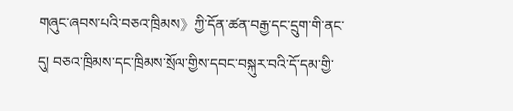གཞུང་ཞབས་པའི་བཅའ་ཁྲིམས》ཀྱི་དོན་ཚན་བརྒྱ་དང་དྲུག་གི་ནང་དུ། བཅའ་ཁྲིམས་དང་ཁྲིམས་སྲོལ་གྱིས་དབང་བསྐུར་བའི་དོ་དམ་གྱི་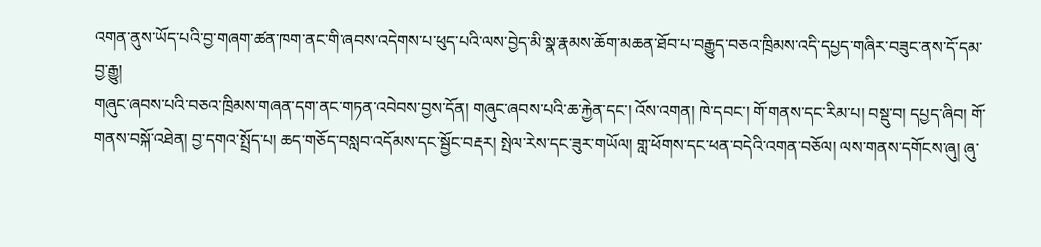འགན་ནུས་ཡོད་པའི་བྱ་གཞག་ཚན་ཁག་ནང་གི་ཞབས་འདེགས་པ་ཕུད་པའི་ལས་བྱེད་མི་སྣ་རྣམས་ཆོག་མཆན་ཐོབ་པ་བརྒྱུད་བཅའ་ཁྲིམས་འདི་དཔྱད་གཞིར་བཟུང་ནས་དོ་དམ་བྱ་རྒྱུ།
གཞུང་ཞབས་པའི་བཅའ་ཁྲིམས་གཞན་དག་ནང་གཏན་འབེབས་བྱས་དོན། གཞུང་ཞབས་པའི་ཆ་རྐྱེན་དང་། འོས་འགན། ཁེ་དབང་། གོ་གནས་དང་རིམ་པ། བསྡུ་བ། དཔྱད་ཞིབ། གོ་གནས་བསྐོ་འཐེན། བྱ་དགའ་སྤྲོད་པ། ཆད་གཅོད་བསླབ་འདོམས་དང་སྦྱོང་བརྡར། སྤེལ་རེས་དང་ཟུར་གཡོལ། གླ་ཕོགས་དང་ཕན་བདེའི་འགན་བཅོལ། ལས་གནས་དགོངས་ཞུ། ཞུ་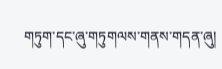གཏུག་དང་ཞུ་གཏུགལས་གནས་གདན་ཞུ།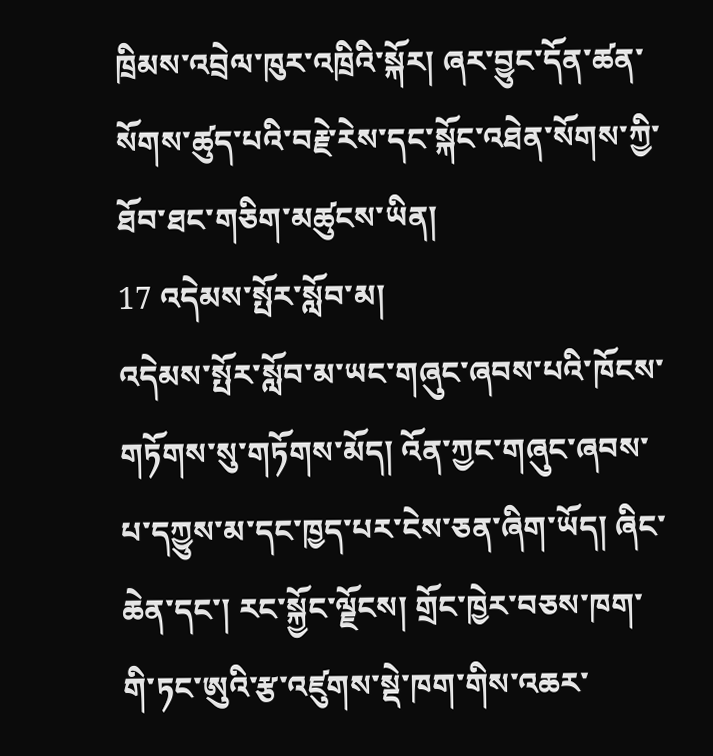ཁྲིམས་འབྲེལ་ཁུར་འཁྲིའི་སྐོར། ཞར་བྱུང་དོན་ཚན་སོགས་ཚུད་པའི་བརྗེ་རེས་དང་སྐོང་འཐེན་སོགས་ཀྱི་ཐོབ་ཐང་གཅིག་མཚུངས་ཡིན།
17 འདེམས་སྤོར་སློབ་མ།
འདེམས་སྤོར་སློབ་མ་ཡང་གཞུང་ཞབས་པའི་ཁོངས་གཏོགས་སུ་གཏོགས་མོད། འོན་ཀྱང་གཞུང་ཞབས་པ་དཀྱུས་མ་དང་ཁྱད་པར་ངེས་ཅན་ཞིག་ཡོད། ཞིང་ཆེན་དང་། རང་སྐྱོང་ལྗོངས། གྲོང་ཁྱེར་བཅས་ཁག་གི་ཏང་ཨུའི་རྩ་འཛུགས་སྡེ་ཁག་གིས་འཆར་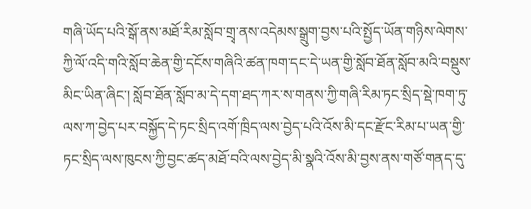གཞི་ཡོད་པའི་སྒོ་ནས་མཐོ་རིམ་སློབ་གྲྭ་ནས་འདེམས་སྒྲུག་བྱས་པའི་སྤྱོད་ཡོན་གཉིས་ལེགས་ཀྱི་ལོ་འདི་གའི་སློབ་ཆེན་གྱི་དངོས་གཞིའི་ཚན་ཁག་དང་དེ་ཡན་གྱི་སློབ་ཐོན་སློབ་མའི་བསྡུས་མིང་ཡིན་ཞིང་། སློབ་ཐོན་སློབ་མ་དེ་དག་ཐད་ཀར་ས་གནས་ཀྱི་གཞི་རིམ་ཏང་སྲིད་སྡེ་ཁག་ཏུ་ལས་ཀ་བྱེད་པར་བསྐྱོད་དེ་ཏང་སྲིད་འགོ་ཁྲིད་ལས་བྱེད་པའི་འོས་མི་དང་རྫོང་རིམ་པ་ཡན་གྱི་ཏང་སྲིད་ལས་ཁུངས་ཀྱི་བྱང་ཚད་མཐོ་བའི་ལས་བྱེད་མི་སྣའི་འོས་མི་བྱས་ནས་གཙོ་གནད་དུ་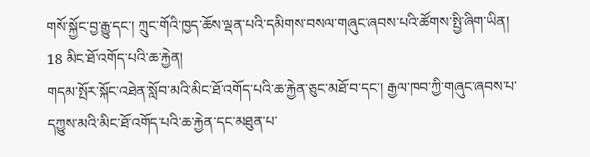གསོ་སྐྱོང་བྱ་རྒྱུ་དང་། ཀྲུང་གོའི་ཁྱད་ཆོས་ལྡན་པའི་དམིགས་བསལ་གཞུང་ཞབས་པའི་ཚོགས་སྤྱི་ཞིག་ཡིན།
18 མིང་ཐོ་འགོད་པའི་ཆ་རྐྱེན།
གདམ་སྤོར་སྐོང་འཐེན་སློབ་མའི་མིང་ཐོ་འགོད་པའི་ཆ་རྐྱེན་ཅུང་མཐོ་བ་དང་། རྒྱལ་ཁབ་ཀྱི་གཞུང་ཞབས་པ་དཀྱུས་མའི་མིང་ཐོ་འགོད་པའི་ཆ་རྐྱེན་དང་མཐུན་པ་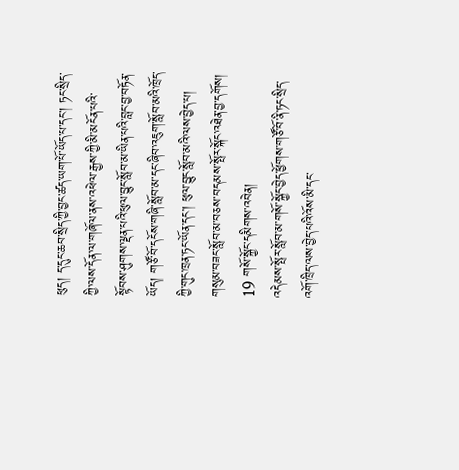ཕུད། ད་དུང་ཆབ་སྲིད་ཀྱི་བྱང་ཚད་ཡག་པོ་ཡོད་པ་དང་། ཏང་སྲིད་ཀྱི་ལས་དོན་ལ་གཞོལ་ནས་འཕེལ་རྒྱས་ཀྱི་མི་མངོན་པའི་སྟོབས་ཤུགས་ལྡན་པའི་ཕུལ་བྱུང་སློབ་མ་ཡིན་པའི་བླང་བྱ་བཏོན་ཡོད། གཙོ་བོ་དངོས་གཞི་སློབ་མ་དང་ཞིབ་འཇུག་སློབ་མའི་ཁྲོད་ཀྱི་གུང་ཁྲན་ཏང་ཡོན་དང་། ཕུལ་བྱུང་སློབ་མའི་ལས་བྱེད་པ། གསུམ་བཟང་སློབ་མ་བཅས་བདམས་སྤོར་སྐོང་འཐེན་བྱ་དགོས།
19 གསོ་སྐྱོང་དམིགས་འབེན།
འདེམས་སྤོར་སློབ་མ་གསོ་སྐྱོང་བྱེད་ཕྱོགས་གཙོ་བོ་ནི་ཏང་སྲིད་འགོ་ཁྲིད་ལས་བྱེད་པའི་འོས་མི་དང་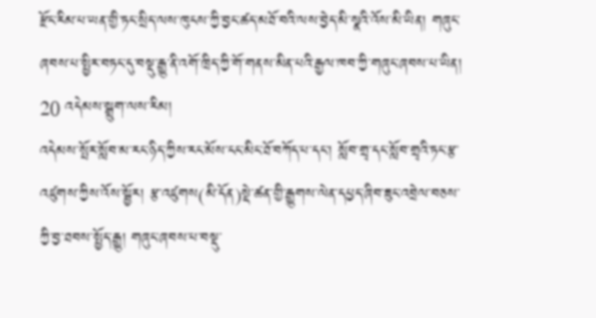རྫོང་རིམ་པ་ཡན་གྱི་ཏང་སྲིད་ལས་ཁུངས་ཀྱི་བྱང་ཚད་མཐོ་བའི་ལས་བྱེད་མི་སྣའི་འོས་མི་ཡིན། གཞུང་ཞབས་པ་སྤྱིར་བཏང་དུ་བསྡུ་རྒྱུ་ནི་འགོ་ཁྲིད་ཀྱི་གོ་གནས་མིན་པའི་རྒྱལ་ཁབ་ཀྱི་གཞུང་ཞབས་པ་ཡིན།
20 འདེམས་སྒྲུག་ལས་རིམ།
འདེམས་སྤོར་སློབ་མ་རང་ཉིད་ཀྱིས་རང་མོས་ངང་མིང་ཐོ་བཀོད་པ་དང་། སློབ་གྲྭ་དང་སློབ་གྲྭའི་ཏང་རྩ་འཛུགས་ཀྱིས་འོས་སྦྱོར། རྩ་འཛུགས(མི་དོན)སྡེ་ཚན་གྱི་རྒྱུགས་ལེན་དཔྱད་ཞིབ་ཟུང་འབྲེལ་བཅས་ཀྱི་བྱ་ཐབས་སྤྱོད་རྒྱུ། གཞུང་ཞབས་པ་བསྡུ་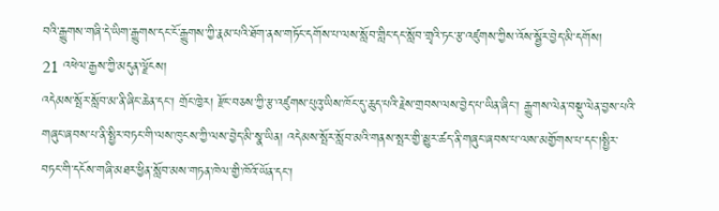བའི་རྒྱུགས་གཞི་དེ་ཡིག་རྒྱུགས་དང་ངོ་རྒྱུགས་ཀྱི་རྣམ་པའི་ཐོག་ནས་གཏོང་དགོས་པ་ལས་སློབ་གླིང་དང་སློབ་གྲྭའི་ཏང་རྩ་འཛུགས་ཀྱིས་འོས་སྦྱོར་བྱེད་མི་དགོས།
21 འཕེལ་རྒྱས་ཀྱི་མདུན་ལྗོངས།
འདེམས་སྤོར་སློབ་མ་ནི་ཞིང་ཆེན་དང་། གྲོང་ཁྱེར། རྫོང་བཅས་ཀྱི་རྩ་འཛུགས་པུའུ་ཡིས་ཁོང་དུ་ཆུད་པའི་རྗེས་གྲབས་ལས་བྱེད་པ་ཡིན་ཞིང་། རྒྱུགས་ལེན་བསྡུ་ལེན་བྱས་པའི་གཞུང་ཞབས་པ་ནི་སྤྱིར་བཏང་གི་ལས་ཁུངས་ཀྱི་ལས་བྱེད་མི་སྣ་ཡིན། འདེམས་སྤོར་སློབ་མའི་གནས་སྤར་གྱི་མྱུར་ཚད་ནི་གཞུང་ཞབས་པ་ལས་མགྱོགས་པ་དང་།སྤྱིར་བཏང་གི་དངོས་གཞི་མཐར་ཕྱིན་སློབ་མས་གཏན་ཁེལ་གྱི་ཁོའོ་ཡོན་དང་།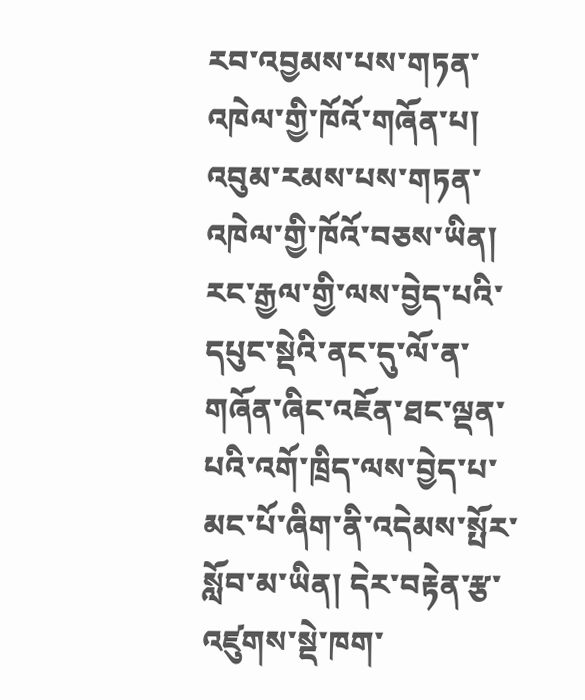རབ་འབྱམས་པས་གཏན་འཁེལ་གྱི་ཁོའོ་གཞོན་པ། འབུམ་རམས་པས་གཏན་འཁེལ་གྱི་ཁོའོ་བཅས་ཡིན། རང་རྒྱལ་གྱི་ལས་བྱེད་པའི་དཔུང་སྡེའི་ནང་དུ་ལོ་ན་གཞོན་ཞིང་འཇོན་ཐང་ལྡན་པའི་འགོ་ཁྲིད་ལས་བྱེད་པ་མང་པོ་ཞིག་ནི་འདེམས་སྤོར་སློབ་མ་ཡིན། དེར་བརྟེན་རྩ་འཛུགས་སྡེ་ཁག་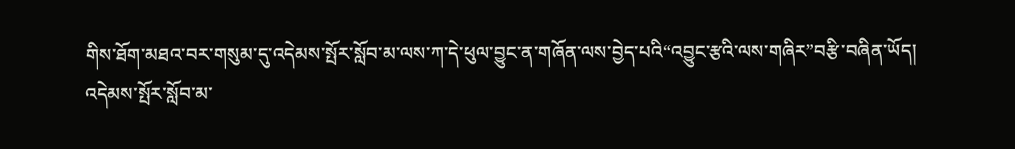གིས་ཐོག་མཐའ་བར་གསུམ་དུ་འདེམས་སྤོར་སློབ་མ་ལས་ཀ་དེ་ཕུལ་བྱུང་ན་གཞོན་ལས་བྱེད་པའི“འབྱུང་རྩའི་ལས་གཞིར”བརྩི་བཞིན་ཡོད།
འདེམས་སྤོར་སློབ་མ་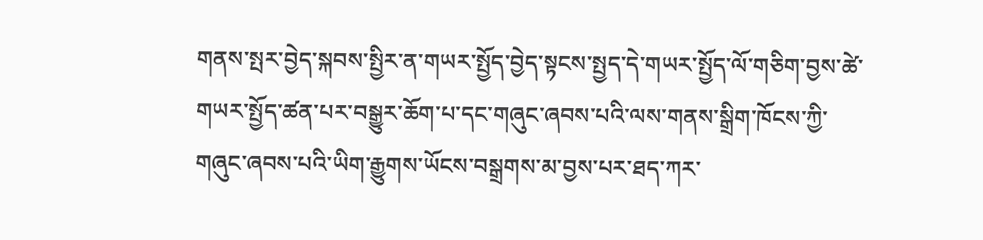གནས་སྤར་བྱེད་སྐབས་སྤྱིར་ན་གཡར་སྤྱོད་བྱེད་སྟངས་སྤྱད་དེ་གཡར་སྤྱོད་ལོ་གཅིག་བྱས་ཚེ་གཡར་སྤྱོད་ཚན་པར་བསྒྱུར་ཆོག་པ་དང་གཞུང་ཞབས་པའི་ལས་གནས་སྒྲིག་ཁོངས་ཀྱི་གཞུང་ཞབས་པའི་ཡིག་རྒྱུགས་ཡོངས་བསྒྲགས་མ་བྱས་པར་ཐད་ཀར་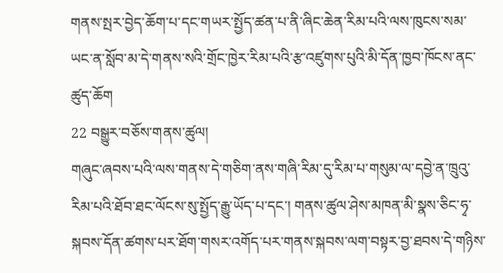གནས་སྤར་བྱེད་ཆོག་པ་དང་གཡར་སྤྱོད་ཚན་པ་ནི་ཞིང་ཆེན་རིམ་པའི་ལས་ཁུངས་སམ་ཡང་ན་སློབ་མ་དེ་གནས་སའི་གྲོང་ཁྱེར་རིམ་པའི་རྩ་འཛུགས་པུའི་མི་དོན་ཁྱབ་ཁོངས་ནང་ཚུད་ཆོག
22 བསྒྱུར་བཅོས་གནས་ཚུལ།
གཞུང་ཞབས་པའི་ལས་གནས་དེ་གཅིག་ནས་གཞི་རིམ་དུ་རིམ་པ་གསུམ་ལ་དབྱེ་ན་ཁྲུའུ་རིམ་པའི་ཐོབ་ཐང་ལོངས་སུ་སྤྱོད་རྒྱུ་ཡོད་པ་དང་། གནས་ཚུལ་ཤེས་མཁན་མི་སྣས་ཅིང་ཧྭ་སྐབས་དོན་ཚགས་པར་ཐོག་གསར་འགོད་པར་གནས་སྐབས་ལག་བསྟར་བྱ་ཐབས་དེ་གཉིས་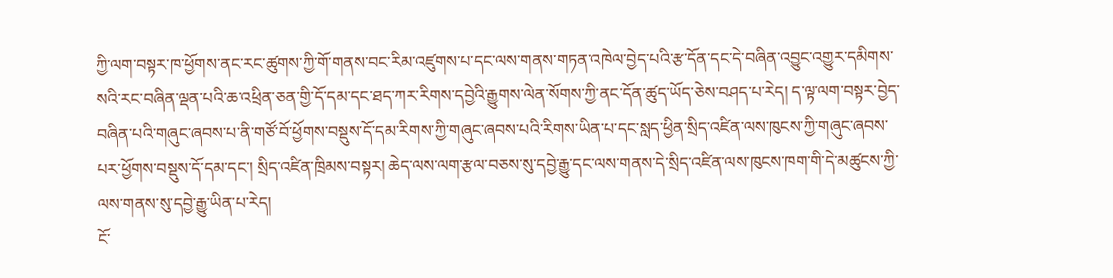ཀྱི་ལག་བསྟར་ཁ་ཕྱོགས་ནང་རང་ཚུགས་ཀྱི་གོ་གནས་བང་རིམ་འཛུགས་པ་དང་ལས་གནས་གཏན་འཁེལ་བྱེད་པའི་རྩ་དོན་དང་དེ་བཞིན་འབྱུང་འགྱུར་དམིགས་སའི་རང་བཞིན་ལྡན་པའི་ཆ་འཕྲིན་ཅན་གྱི་དོ་དམ་དང་ཐད་ཀར་རིགས་དབྱེའི་རྒྱུགས་ལེན་སོགས་ཀྱི་ནང་དོན་ཚུད་ཡོད་ཅེས་བཤད་པ་རེད། ད་ལྟ་ལག་བསྟར་བྱེད་བཞིན་པའི་གཞུང་ཞབས་པ་ནི་གཙོ་བོ་ཕྱོགས་བསྡུས་དོ་དམ་རིགས་ཀྱི་གཞུང་ཞབས་པའི་རིགས་ཡིན་པ་དང་སླད་ཕྱིན་སྲིད་འཛིན་ལས་ཁུངས་ཀྱི་གཞུང་ཞབས་པར་ཕྱོགས་བསྡུས་དོ་དམ་དང་། སྲིད་འཛིན་ཁྲིམས་བསྟར། ཆེད་ལས་ལག་རྩལ་བཅས་སུ་དབྱེ་རྒྱུ་དང་ལས་གནས་དེ་སྲིད་འཛིན་ལས་ཁུངས་ཁག་གི་དེ་མཚུངས་ཀྱི་ལས་གནས་སུ་དབྱེ་རྒྱུ་ཡིན་པ་རེད།
ངོ་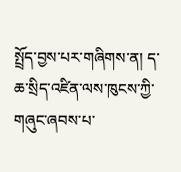སྤྲོད་བྱས་པར་གཞིགས་ན། ད་ཆ་སྲིད་འཛིན་ལས་ཁུངས་ཀྱི་གཞུང་ཞབས་པ་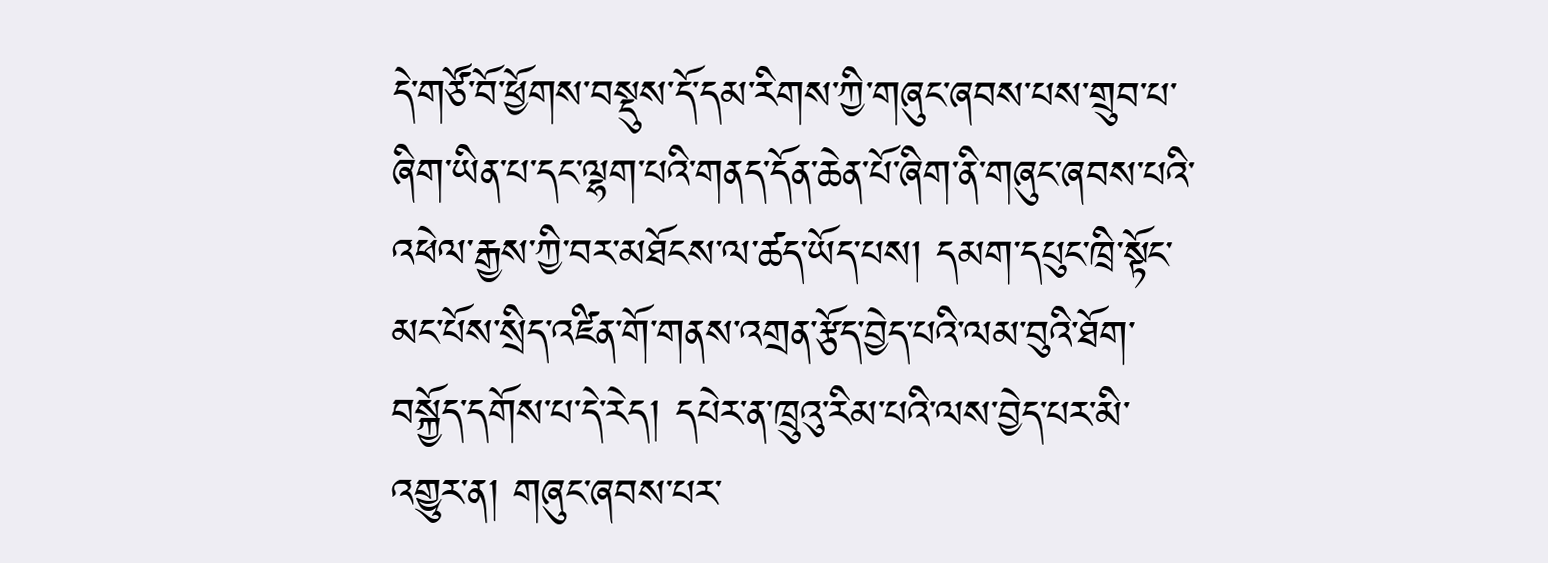དེ་གཙོ་བོ་ཕྱོགས་བསྡུས་དོ་དམ་རིགས་ཀྱི་གཞུང་ཞབས་པས་གྲུབ་པ་ཞིག་ཡིན་པ་དང་ལྷག་པའི་གནད་དོན་ཆེན་པོ་ཞིག་ནི་གཞུང་ཞབས་པའི་འཕེལ་རྒྱས་ཀྱི་བར་མཐོངས་ལ་ཚད་ཡོད་པས། དམག་དཔུང་ཁྲི་སྟོང་མང་པོས་སྲིད་འཛིན་གོ་གནས་འགྲན་རྩོད་བྱེད་པའི་ལམ་བུའི་ཐོག་བསྐྱོད་དགོས་པ་དེ་རེད། དཔེར་ན་ཁྲུའུ་རིམ་པའི་ལས་བྱེད་པར་མི་འགྱུར་ན། གཞུང་ཞབས་པར་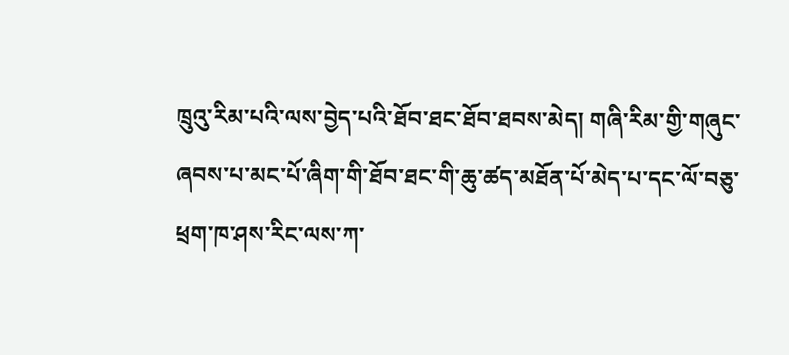ཁྲུའུ་རིམ་པའི་ལས་བྱེད་པའི་ཐོབ་ཐང་ཐོབ་ཐབས་མེད། གཞི་རིམ་གྱི་གཞུང་ཞབས་པ་མང་པོ་ཞིག་གི་ཐོབ་ཐང་གི་ཆུ་ཚད་མཐོན་པོ་མེད་པ་དང་ལོ་བཅུ་ཕྲག་ཁ་ཤས་རིང་ལས་ཀ་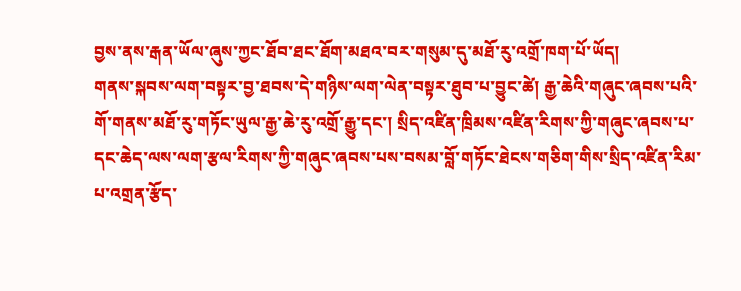བྱས་ནས་རྒན་ཡོལ་ཞུས་ཀྱང་ཐོབ་ཐང་ཐོག་མཐའ་བར་གསུམ་དུ་མཐོ་རུ་འགྲོ་ཁག་པོ་ཡོད།
གནས་སྐབས་ལག་བསྟར་བྱ་ཐབས་དེ་གཉིས་ལག་ལེན་བསྟར་ཐུབ་པ་བྱུང་ཚེ། རྒྱ་ཆེའི་གཞུང་ཞབས་པའི་གོ་གནས་མཐོ་རུ་གཏོང་ཡུལ་རྒྱ་ཆེ་རུ་འགྲོ་རྒྱུ་དང་། སྲིད་འཛིན་ཁྲིམས་འཛིན་རིགས་ཀྱི་གཞུང་ཞབས་པ་དང་ཆེད་ལས་ལག་རྩལ་རིགས་ཀྱི་གཞུང་ཞབས་པས་བསམ་བློ་གཏོང་ཐེངས་གཅིག་གིས་སྲིད་འཛིན་རིམ་པ་འགྲན་རྩོད་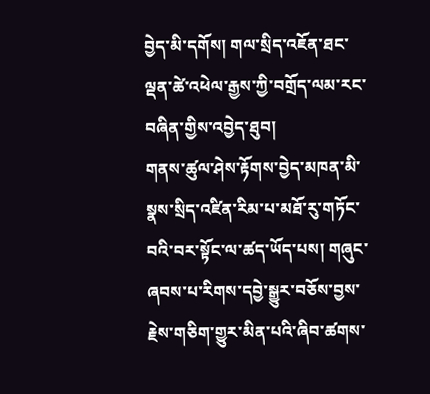བྱེད་མི་དགོས། གལ་སྲིད་འཇོན་ཐང་ལྡན་ཚེ་འཕེལ་རྒྱས་ཀྱི་བགྲོད་ལམ་རང་བཞིན་གྱིས་འབྱེད་ཐུབ།
གནས་ཚུལ་ཤེས་རྟོགས་བྱེད་མཁན་མི་སྣས་སྲིད་འཛིན་རིམ་པ་མཐོ་རུ་གཏོང་བའི་བར་སྟོང་ལ་ཚད་ཡོད་པས། གཞུང་ཞབས་པ་རིགས་དབྱེ་སྒྱུར་བཅོས་བྱས་རྗེས་གཅིག་གྱུར་མིན་པའི་ཞིབ་ཚགས་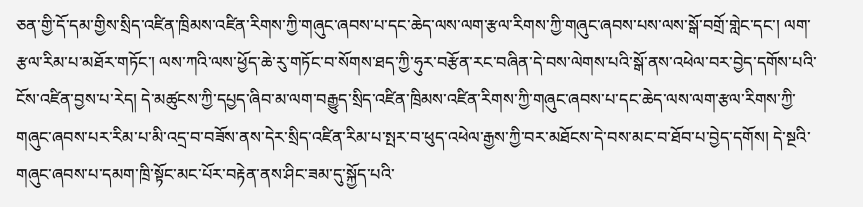ཅན་གྱི་དོ་དམ་གྱིས་སྲིད་འཛིན་ཁྲིམས་འཛིན་རིགས་ཀྱི་གཞུང་ཞབས་པ་དང་ཆེད་ལས་ལག་རྩལ་རིགས་ཀྱི་གཞུང་ཞབས་པས་ལས་སྒོ་བགྲོ་གླེང་དང་། ལག་རྩལ་རིམ་པ་མཐོར་གཏོང་། ལས་ཀའི་ལས་ཕྱོད་ཆེ་རུ་གཏོང་བ་སོགས་ཐད་ཀྱི་ཧུར་བརྩོན་རང་བཞིན་དེ་བས་ལེགས་པའི་སྒོ་ནས་འཕེལ་བར་བྱེད་དགོས་པའི་ངོས་འཛིན་བྱས་པ་རེད། དེ་མཚུངས་ཀྱི་དཔྱད་ཞིབ་མ་ལག་བརྒྱུད་སྲིད་འཛིན་ཁྲིམས་འཛིན་རིགས་ཀྱི་གཞུང་ཞབས་པ་དང་ཆེད་ལས་ལག་རྩལ་རིགས་ཀྱི་གཞུང་ཞབས་པར་རིམ་པ་མི་འདྲ་བ་བཟོས་ནས་དེར་སྲིད་འཛིན་རིམ་པ་སྤར་བ་ཕུད་འཕེལ་རྒྱས་ཀྱི་བར་མཐོངས་དེ་བས་མང་བ་ཐོབ་པ་བྱེད་དགོས། དེ་སྔའི་གཞུང་ཞབས་པ་དམག་ཁྲི་སྟོང་མང་པོར་བརྟེན་ནས་ཤིང་ཟམ་དུ་སྐྱོད་པའི་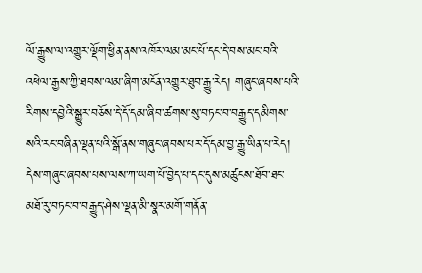ལོ་རྒྱུས་ལ་འགྱུར་ལྡོག་ཕྱིན་ནས་འཁོར་ལམ་མང་པོ་དང་དེ་བས་མང་བའི་འཕེལ་རྒྱས་ཀྱི་ཐབས་ལམ་ཞིག་མངོན་འགྱུར་ཐུབ་རྒྱུ་རེད། གཞུང་ཞབས་པའི་རིགས་དབྱེའི་སྒྱུར་བཅོས་དེ་དོ་དམ་ཞིབ་ཚགས་སུ་བཏང་བ་བརྒྱུད་དམིགས་སའི་རང་བཞིན་ལྡན་པའི་སྒོ་ནས་གཞུང་ཞབས་པར་དོ་དམ་བྱ་རྒྱུ་ཡིན་པ་རེད། དེས་གཞུང་ཞབས་པས་ལས་ཀ་ཡག་པོ་བྱེད་པ་དང་དུས་མཚུངས་ཐོབ་ཐང་མཐོ་རུ་བཏང་བ་བརྒྱུད་ཤེས་ལྡན་མི་སྣར་མགོ་གནོན་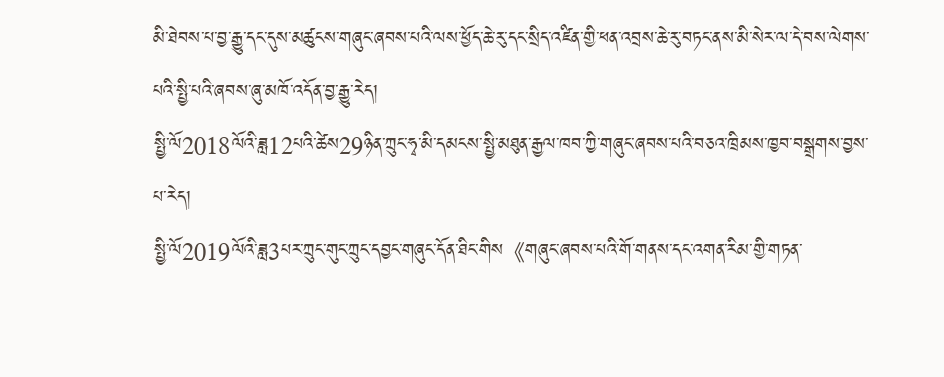མི་ཐེབས་པ་བྱ་རྒྱུ་དང་དུས་མཚུངས་གཞུང་ཞབས་པའི་ལས་ཕྱོད་ཆེ་རུ་དང་སྲིད་འཛིན་གྱི་ཕན་འབྲས་ཆེ་རུ་བཏང་ནས་མི་སེར་ལ་དེ་བས་ལེགས་པའི་སྤྱི་པའི་ཞབས་ཞུ་མཁོ་འདོན་བྱ་རྒྱུ་རེད།
སྤྱི་ལོ2018ལོའི་ཟླ12པའི་ཚེས29ཉིན་ཀྲུང་ཧྭ་མི་དམངས་སྤྱི་མཐུན་རྒྱལ་ཁབ་ཀྱི་གཞུང་ཞབས་པའི་བཅའ་ཁྲིམས་ཁྱབ་བསྒྲགས་བྱས་པ་རེད།
སྤྱི་ལོ2019ལོའི་ཟླ3པར་ཀྲུང་གུང་ཀྲུང་དབྱང་གཞུང་དོན་ཐིང་གིས《གཞུང་ཞབས་པའི་གོ་གནས་དང་འགན་རིམ་གྱི་གཏན་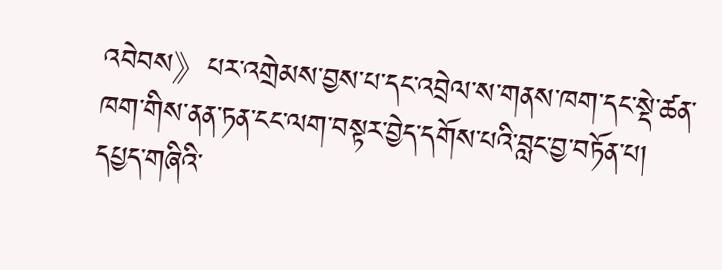འབེབས》པར་འགྲེམས་བྱས་པ་དང་འབྲེལ་ས་གནས་ཁག་དང་སྡེ་ཚན་ཁག་གིས་ནན་ཏན་ངང་ལག་བསྟར་བྱེད་དགོས་པའི་བླང་བྱ་བཏོན་པ།
དཔྱད་གཞིའི་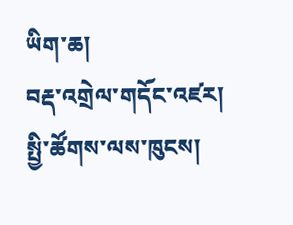ཡིག་ཆ།
བརྡ་འགྲེལ་གདོང་འཛར།
སྤྱི་ཚོགས་ལས་ཁུངས།